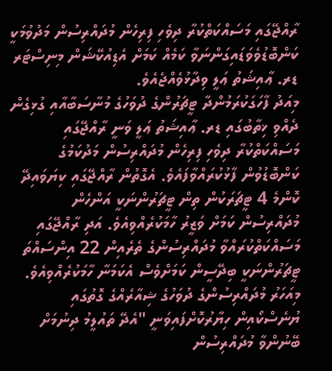ރާއްޖޭގައި މަސައްކަތްކުރާ ދިވެހި ފިރިހެން މުދައްރިސުން މަދުވުމަކީ ކަންބޮޑުވެވަޑައިގަންނަވާ ކަމެއް ކަމަށް އެޑިއުކޭޝަން މިނިސްޓަރ ޑރ. ޢާއިޝަތު ޢަލީ ވިދާޅުވެއްޖެއެވެ.
މިއަދު ފާހަގަކުރަމުންދާ ޓީޗަރުންގެ ދުވަހުގެ މުނާސަބާއާއި ގުޅިގެން ދެއްވި ޚިތާބުގައި ޑރ. ޢާއިޝަތު ޢަލީ ވަނީ ރާއްޖޭގައި މަސައްކަތްކުރާ ދިވެހި ފިރިހެން މުދައްރިސުން މަދުކަމުގެ ކަންބޮޑުވުން ފާޅުކުރައްވާފައެވެ. އެގޮތުން ރާއްޖޭގައި ކިޔަވައިދޭ ކޮންމެ 4 ޓީޗަރަކުން ތިން ޓީޗަރުންނަކީ އަންހެން މުދައްރިސުން ކަމަށް ވަޒީރު ހާމަކުރެއްވިއެވެ. އަދި ރާއްޖޭގައި މަސައްކަތްކުރައްވާ މުދައްރިސުންގެ ތެރެއިން 22 އިންސައްތަ ޓީޗަރުންނަކީ ބިދޭސީން ކަމަށްވެސް އެކަމަނާ ހާމަކުރެއްވިއެވެ.
މިއަހަރު މުދައްރިސުންގެ ދުވަހުގެ ޝިއާރެއްގެ ގޮތުގައި ޔުނެސްކޯއިން ހިޔާރުކޮށްފައިވަނީ "އެދޭ ތައުލީމު ދިނުމަށް ބޭނުންވާ މުދައްރިސުން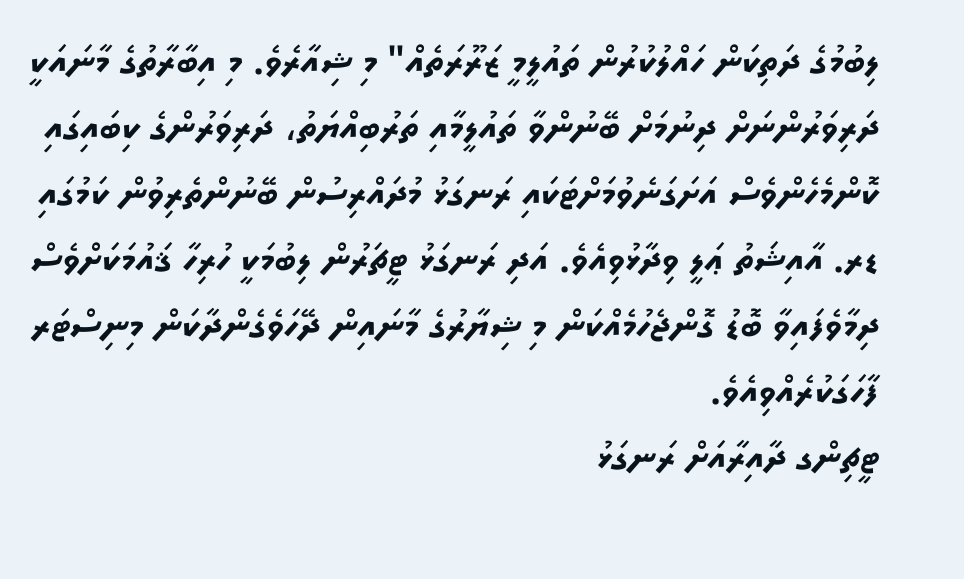ލިބުމުގެ ދަތިކަން ހައްލުކުރުން ތައުލީމީ ޒަރޫރަތެއް" މި ޝިއާރެވެ. މި އިބާރާތުގެ މާނައަކީ ދަރިވަރުންނަށް ދިނުމަށް ބޭނުންވާ ތައުލީމާއި ތަރުބިއްޔަތު، ދަރިވަރުންގެ ކިބައިގައި ކޮންމެހެންވެސް އަށަގަނެވުމަށްޓަކައި ރަނގަޅު މުދައްރިސުން ބޭނުންތެރިވުން ކަމުގައި ޑރ. އާއިޝަތު ޢަލީ ވިދާޅުވިއެވެ. އަދި ރަނގަޅު ޓީޗަރުން ލިބުމަކީ ހުރިހާ ޤައުމަކަށްވެސް ދިމާވެފައިވާ ބޮޑު ގޮންޖެހުމެއްކަން މި ޝިޔާރުގެ މާނައިން ދޭހަވެގެންދާކަން މިނިސްޓަރ ފާހަގަކުރެއްވިއެވެ.
ޓީޗިންގ ދާއިރާއަށް ރަނގަޅު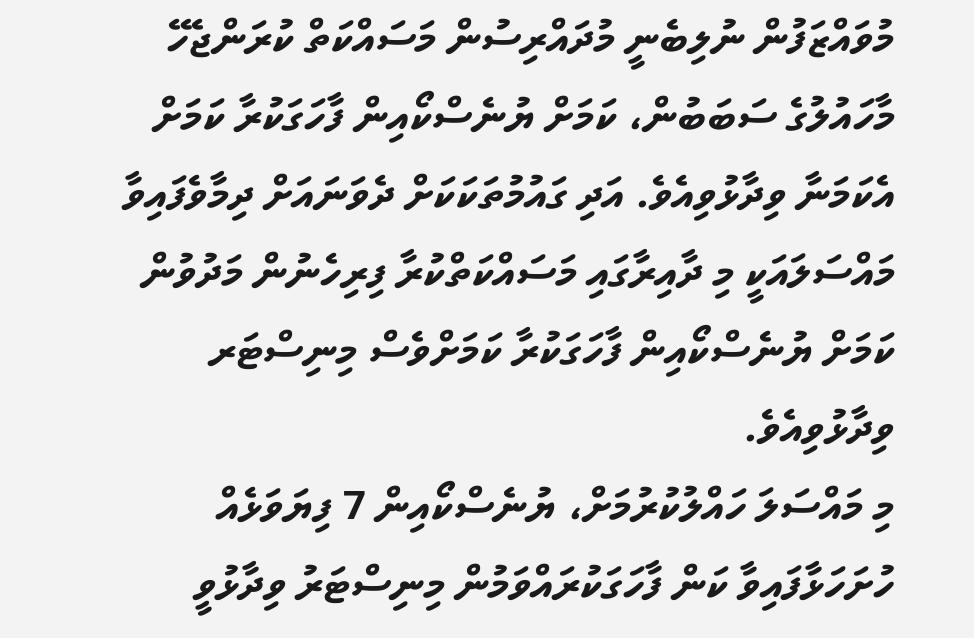މުވައްޒަފުން ނުލިބެނީ މުދައްރިސުން މަސައްކަތް ކުރަންޖެހޭ މާހައުލުގެ ސަބަބުން، ކަމަށް ޔުނެސްކޯއިން ފާހަގަކުރާ ކަމަށް އެކަމަނާ ވިދާޅުވިއެވެ. އަދި ގައުމުތަކަކަށް ދެވަނައަށް ދިމާވެފައިވާ މައްސަލައަކީ މި ދާއިރާގައި މަސައްކަތްކުރާ ފިރިހެނުން މަދުވުން ކަމަށް ޔުނެސްކޯއިން ފާހަގަކުރާ ކަމަށްވެސް މިނިސްޓަރ ވިދާޅުވިއެވެ.
މި މައްސަލަ ހައްލުކުރުމަށް، ޔުނެސްކޯއިން 7 ފިޔަވަޅެއް ހުށަހަޅާފައިވާ ކަން ފާހަގަކުރައްވަމުން މިނިސްޓަރު ވިދާޅުވީ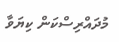މުދައްރިސްކަން ކިޔަވާ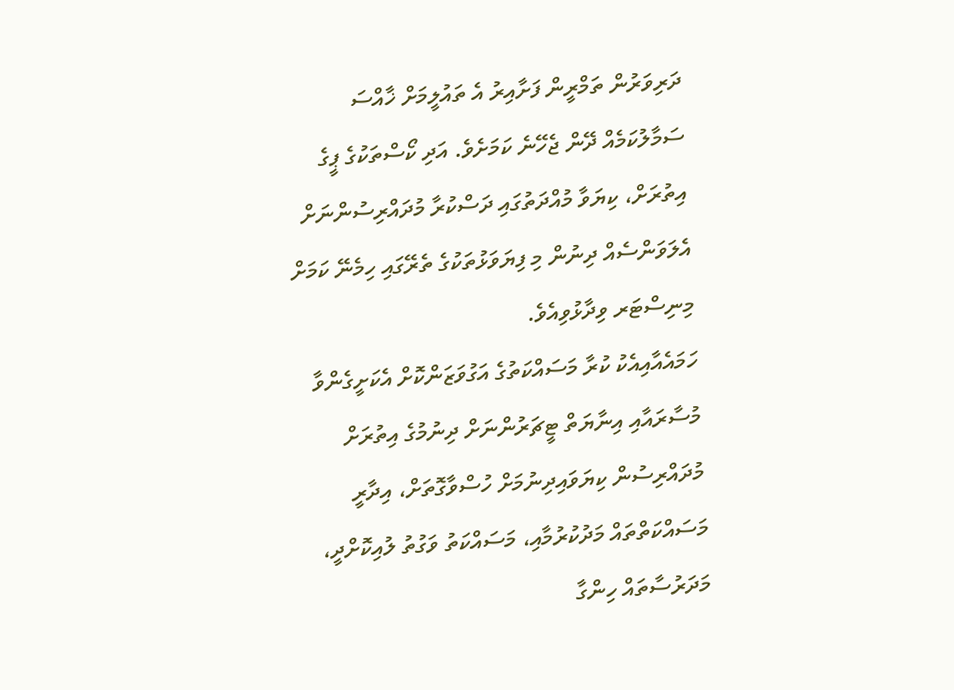ދަރިވަރުން ތަމްރީން ފަށާއިރު އެ ތައުލީމަށް ޚާއްސަ ސަމާލުކަމެއް ދޭން ޖެހޭނެ ކަމަށެވެ. އަދި ކޯސްތަކުގެ ޕީގެ އިތުރަށް، ކިޔަވާ މުއްދަތުގައި ދަސްކުރާ މުދައްރިސުންނަށް އެލަވަންސެއް ދިނުން މި ފިޔަވަޅުތަކުގެ ތެރޭގައި ހިމެނޭ ކަމަށް މިނިސްޓަރ ވިދާޅުވިއެވެ.
ހަމައެއާއިއެކު ކުރާ މަސައްކަތުގެ އަގުވަޒަންކޮށް އެކަށީގެންވާ މުސާރައާއި އިނާޔަތް ޓީޗަރުންނަށް ދިނުމުގެ އިތުރަށް މުދައްރިސުން ކިޔަވައިދިނުމަށް ހުސްވާގޮތަށް، އިދާރީ މަސައްކަތްތައް މަދުކުރުމާއި، މަސައްކަތު ވަގުތު ލުއިކޮށްދީ، މަދަރުސާތައް ހިންގާ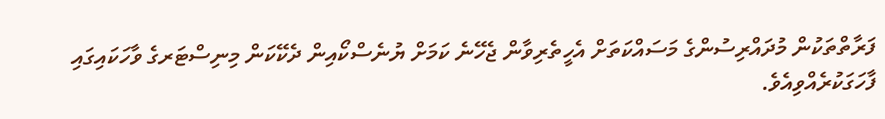ފަރާތްތަކުން މުދައްރިސުންގެ މަސައްކަތަށް އެހީތެރިވާން ޖެހޭނެ ކަމަށް ޔުނެސްކޯއިން ދެކޭކަން މިނިސްޓަރގެ ވާހަކައިގައި ފާހަގަކުރެއްވިއެވެ.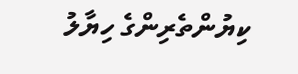ކިޔުންތެރިންގެ ހިޔާލު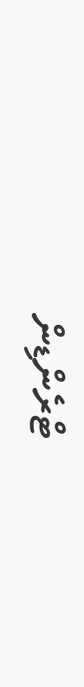ޓްރެންޑިން